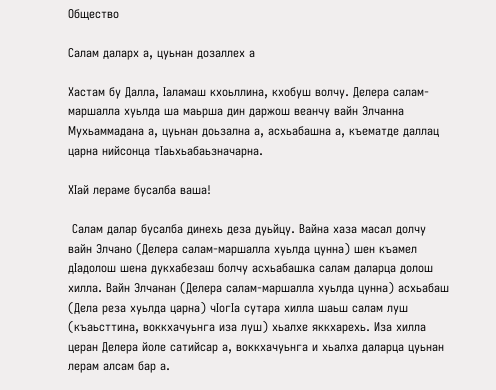Общество

Салам даларх а, цуьнан дозаллех а

Хастам бу Далла, Iаламаш кхоьллина, кхобуш волчу. Делера салам-маршалла хуьлда ша маьрша дин даржош веанчу вайн Элчанна Мухьаммадана а, цуьнан доьзална а, асхьабашна а, къематде даллац царна нийсонца тIаьхьабаьзначарна.

ХIай лераме бусалба ваша!

 Салам далар бусалба динехь деза дуьйцу. Вайна хаза масал долчу вайн Элчано (Делера салам-маршалла хуьлда цунна) шен къамел дIадолош шена дукхабезаш болчу асхьабашка салам даларца долош хилла. Вайн Элчанан (Делера салам-маршалла хуьлда цунна) асхьабаш (Дела реза хуьлда царна) чIогIа сутара хилла шаьш салам луш (къаьсттина, воккхачуьнга иза луш) хьалхе яккхарехь. Иза хилла церан Делера йоле сатийсар а, воккхачуьнга и хьалха даларца цуьнан лерам алсам бар а.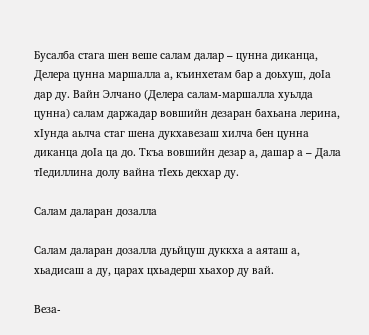Бусалба стага шен веше салам далар – цунна диканца, Делера цунна маршалла а, къинхетам бар а доьхуш, доIа дар ду. Вайн Элчано (Делера салам-маршалла хуьлда цунна) салам даржадар вовшийн дезаран бахьана лерина, хIунда аьлча стаг шена дукхавезаш хилча бен цунна диканца доIа ца до. Ткъа вовшийн дезар а, дашар а – Дала тIедиллина долу вайна тIехь декхар ду.

Салам даларан дозалла

Салам даларан дозалла дуьйцуш дуккха а аяташ а, хьадисаш а ду, царах цхьадерш хьахор ду вай.

Веза-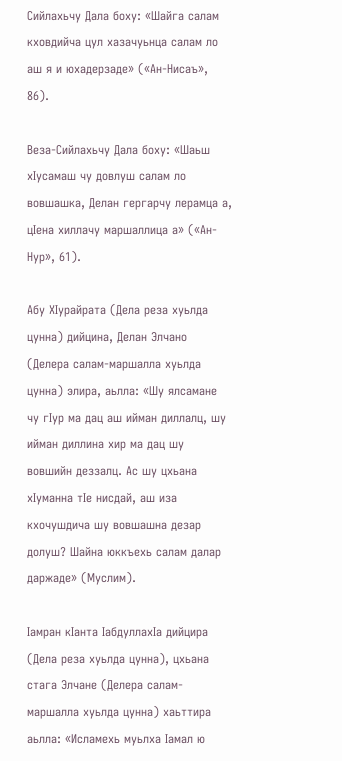Сийлахьчу Дала боху: «Шайга салам кховдийча цул хазачуьнца салам ло аш я и юхадерзаде» («Ан-Нисаъ», 86).

Веза-Сийлахьчу Дала боху: «Шаьш хIусамаш чу довлуш салам ло вовшашка, Делан гергарчу лерамца а, цIена хиллачу маршаллица а» («Ан-Нур», 61).

Абу ХIурайрата (Дела реза хуьлда цунна) дийцина, Делан Элчано (Делера салам-маршалла хуьлда цунна) элира, аьлла: «Шу ялсамане чу гIур ма дац аш ийман диллалц, шу ийман диллина хир ма дац шу вовшийн деззалц. Ас шу цхьана хIуманна тIе нисдай, аш иза кхочушдича шу вовшашна дезар долуш? Шайна юккъехь салам далар даржаде» (Муслим).

Iамран кIанта IабдуллахIа дийцира (Дела реза хуьлда цунна), цхьана стага Элчане (Делера салам-маршалла хуьлда цунна) хаьттира аьлла: «Исламехь муьлха Iамал ю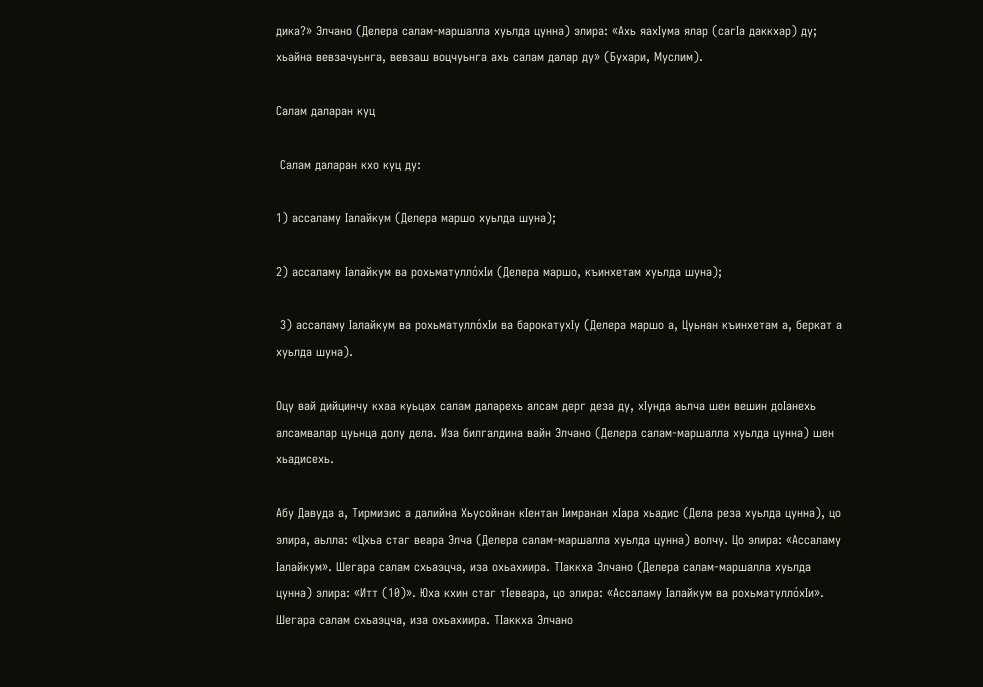дика?» Элчано (Делера салам-маршалла хуьлда цунна) элира: «Ахь яахIума ялар (сагIа даккхар) ду; хьайна вевзачуьнга, вевзаш воцчуьнга ахь салам далар ду» (Бухари, Муслим).

Салам даларан куц

 Салам даларан кхо куц ду:

1) ассаламу Iалайкум (Делера маршо хуьлда шуна);

2) ассаламу Iалайкум ва рохьматулло́хIи (Делера маршо, къинхетам хуьлда шуна);

 3) ассаламу Iалайкум ва рохьматулло́хIи ва барокатухIу (Делера маршо а, Цуьнан къинхетам а, беркат а хуьлда шуна).

Оцу вай дийцинчу кхаа куьцах салам даларехь алсам дерг деза ду, хIунда аьлча шен вешин доIанехь алсамвалар цуьнца долу дела. Иза билгалдина вайн Элчано (Делера салам-маршалла хуьлда цунна) шен хьадисехь.

Абу Давуда а, Тирмизис а далийна Хьусойнан кIентан Iимранан хIара хьадис (Дела реза хуьлда цунна), цо элира, аьлла: «Цхьа стаг веара Элча (Делера салам-маршалла хуьлда цунна) волчу. Цо элира: «Ассаламу Iалайкум». Шегара салам схьаэцча, иза охьахиира. ТIаккха Элчано (Делера салам-маршалла хуьлда цунна) элира: «Итт (10)». Юха кхин стаг тIевеара, цо элира: «Ассаламу Iалайкум ва рохьматулло́хIи». Шегара салам схьаэцча, иза охьахиира. ТIаккха Элчано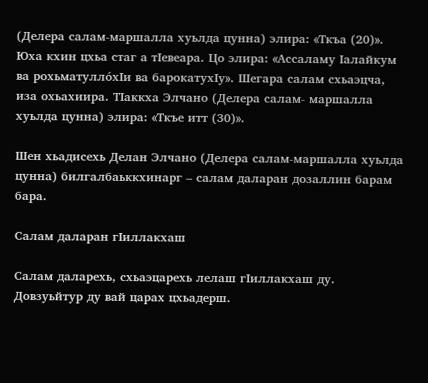(Делера салам-маршалла хуьлда цунна) элира: «Ткъа (20)». Юха кхин цхьа стаг а тIевеара. Цо элира: «Ассаламу Iалайкум ва рохьматулло́хIи ва барокатухIу». Шегара салам схьаэцча, иза охьахиира. ТIаккха Элчано (Делера салам- маршалла хуьлда цунна) элира: «Ткъе итт (30)».

Шен хьадисехь Делан Элчано (Делера салам-маршалла хуьлда цунна) билгалбаьккхинарг – салам даларан дозаллин барам бара.

Салам даларан гIиллакхаш

Салам даларехь, схьаэцарехь лелаш гIиллакхаш ду. Довзуьйтур ду вай царах цхьадерш.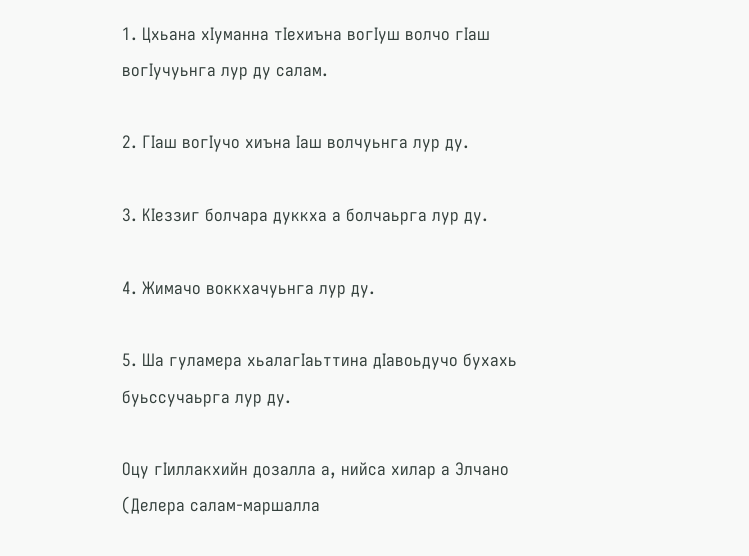1. Цхьана хIуманна тIехиъна вогIуш волчо гIаш вогIучуьнга лур ду салам.

2. ГIаш вогIучо хиъна Iаш волчуьнга лур ду.

3. КIеззиг болчара дуккха а болчаьрга лур ду.

4. Жимачо воккхачуьнга лур ду.

5. Ша гуламера хьалагIаьттина дIавоьдучо бухахь буьссучаьрга лур ду.

Оцу гIиллакхийн дозалла а, нийса хилар а Элчано (Делера салам-маршалла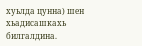хуьлда цунна) шен хьадисашкахь билгалдина.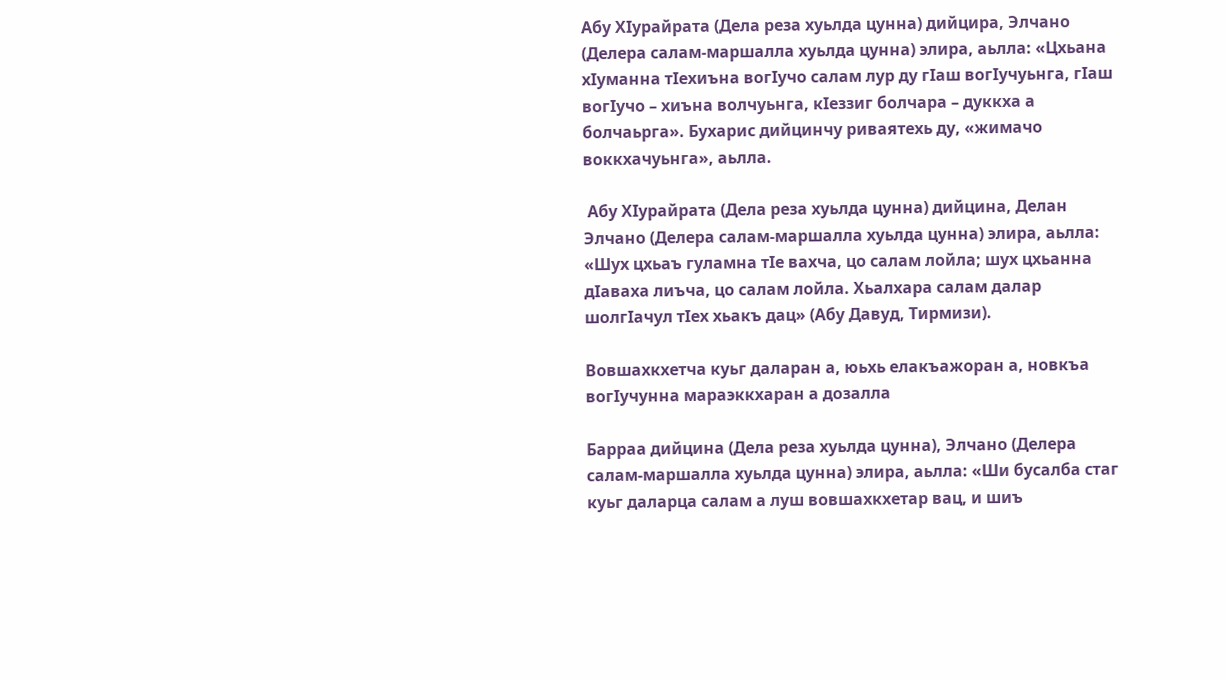Абу ХIурайрата (Дела реза хуьлда цунна) дийцира, Элчано (Делера салам-маршалла хуьлда цунна) элира, аьлла: «Цхьана хIуманна тIехиъна вогIучо салам лур ду гIаш вогIучуьнга, гIаш вогIучо – хиъна волчуьнга, кIеззиг болчара – дуккха а болчаьрга». Бухарис дийцинчу риваятехь ду, «жимачо воккхачуьнга», аьлла.

 Абу ХIурайрата (Дела реза хуьлда цунна) дийцина, Делан Элчано (Делера салам-маршалла хуьлда цунна) элира, аьлла: «Шух цхьаъ гуламна тIе вахча, цо салам лойла; шух цхьанна дIаваха лиъча, цо салам лойла. Хьалхара салам далар шолгIачул тIех хьакъ дац» (Абу Давуд, Тирмизи).

Вовшахкхетча куьг даларан а, юьхь елакъажоран а, новкъа вогIучунна мараэккхаран а дозалла

Барраа дийцина (Дела реза хуьлда цунна), Элчано (Делера салам-маршалла хуьлда цунна) элира, аьлла: «Ши бусалба стаг куьг даларца салам а луш вовшахкхетар вац, и шиъ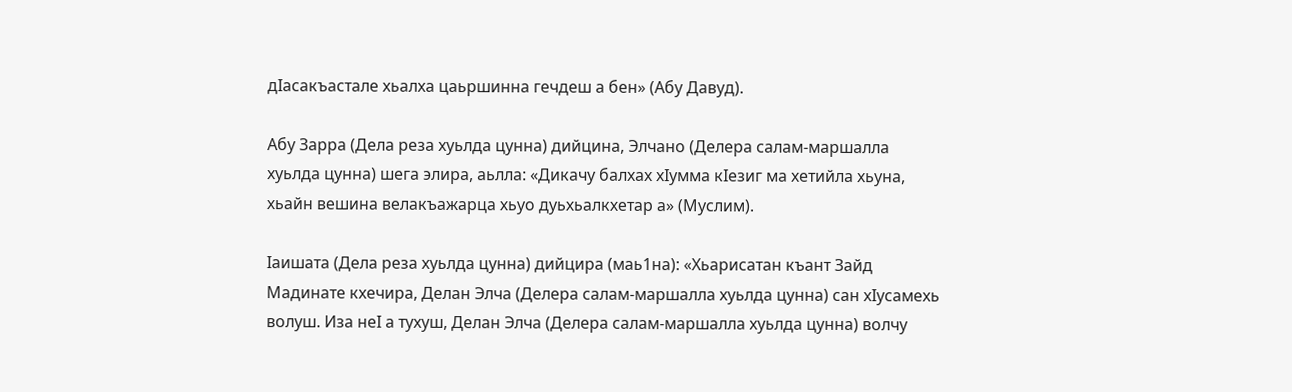дIасакъастале хьалха цаьршинна гечдеш а бен» (Абу Давуд).

Абу Зарра (Дела реза хуьлда цунна) дийцина, Элчано (Делера салам-маршалла хуьлда цунна) шега элира, аьлла: «Дикачу балхах хIумма кIезиг ма хетийла хьуна, хьайн вешина велакъажарца хьуо дуьхьалкхетар а» (Муслим).

Iаишата (Дела реза хуьлда цунна) дийцира (маь1на): «Хьарисатан къант Зайд Мадинате кхечира, Делан Элча (Делера салам-маршалла хуьлда цунна) сан хIусамехь волуш. Иза неI а тухуш, Делан Элча (Делера салам-маршалла хуьлда цунна) волчу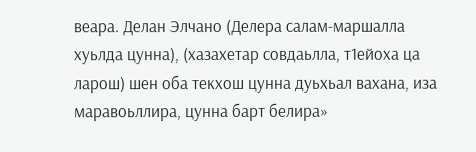веара. Делан Элчано (Делера салам-маршалла хуьлда цунна), (хазахетар совдаьлла, т1ейоха ца ларош) шен оба текхош цунна дуьхьал вахана, иза маравоьллира, цунна барт белира»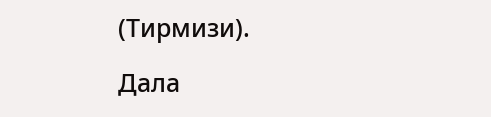(Тирмизи).

Дала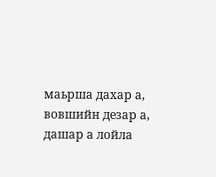маьрша дахар а, вовшийн дезар а, дашар а лойла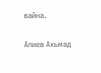вайна.

Алиев Ахьмад